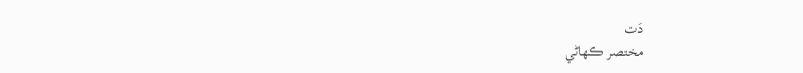دَت
مختصر ڪھاڻي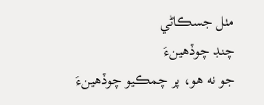مٺل جسڪاڻي
چنڊ چوڏھينءَ
جو نه ھو، پر چمڪيو چوڏھينءَ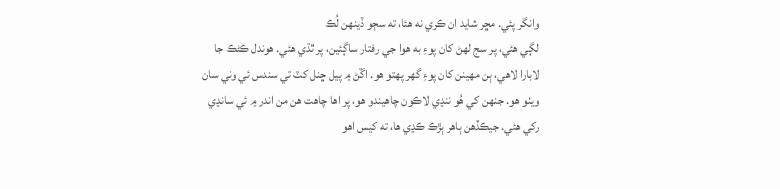وانگر پئي. مڇر شايد ان ڪري نه ھئا، ته سڄو ڏينھن لُڪ
لڳي ھئي، پر سج لھڻ کان پوءِ به ھوا جي رفتار ساڳئين، پر ٿڌي ھئي. ھوندل ڪڻڪ جا
لابارا لاھي، ٻن مھينن کان پوءِ گھر پھتو ھو. اڱڻ ۾ پيل ڇنل کٽ تي سندس ئي وني سان
ويٺو ھو. جنھن کي ھُو ننڍي لاڪون چاھيندو ھو، پر اھا چاھت ھن من اندر ۾ ئي سانڍي
رکي ھئي. جيڪڏھن ٻاھر ٻڙڪ ڪڍي ھا، ته کيس اھو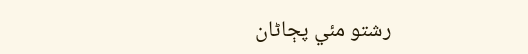رشتو مئي پڄاڻان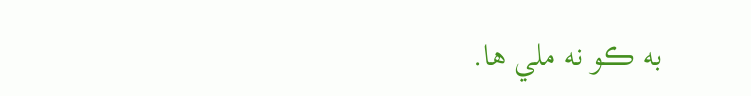به ڪو نه ملي ھا.